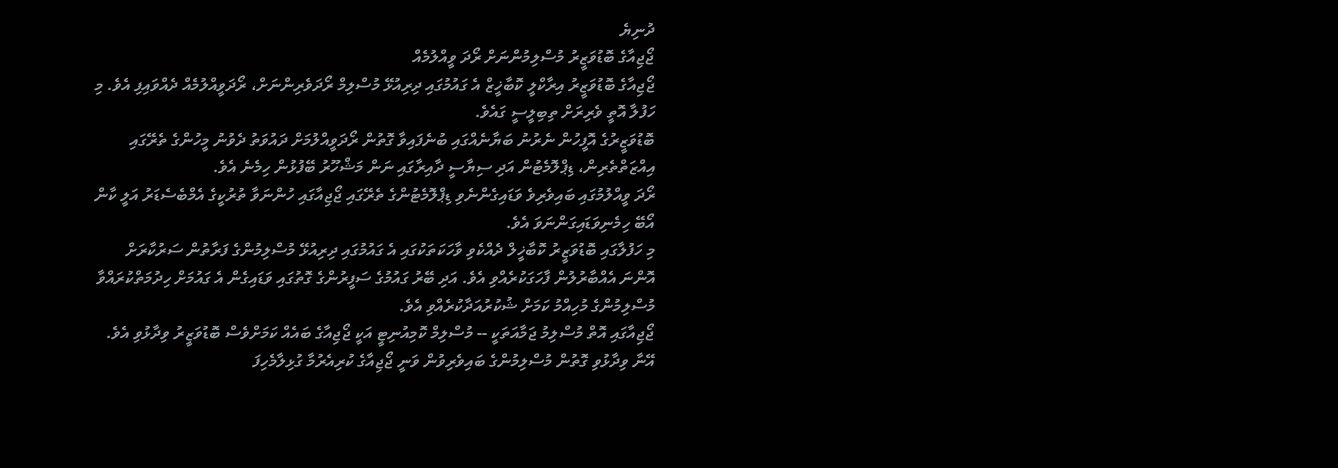ދުނިޔެ
ޖޯޖިއާގެ ބޮޑުވަޒީރު މުސްލިމުންނަށް ރޯދަ ވީއްލުމެއް
ޖޯޖިއާގެ ބޮޑުވަޒީރު އިރާކްލީ ކޮބާޚީޒް އެ ގައުމުގައި ދިރިއުޅޭ މުސްލިމް ރޯދަވެރިންނަށް، ރޯދަވީއްލުމެއް ދެއްވައިފި އެވެ. މި ހަފުލާ އޮތީ ވެރިރަށް ތިބިލީސީ ގައެވެ.
ބޮޑުވަޒީރުގެ އޮފީހުން ނެރުނު ބަޔާނެއްގައި ބުނެފައިވާ ގޮތުން ރޯދަވީއްލުމަށް ދައުވަތު ދެވުނު މީހުންގެ ތެރޭގައި އިއްޒަތްތެރިން، ޑިޕްލޮމެޓުން އަދި ސިޔާސީ ދާއިރާގައި ނަން މަޝްހޫރު ބޭފުޅުން ހިމެނެ އެވެ.
ރޯދަ ވީއްލުމުގައި ބައިވެރިވެ ވަޑައިގެންނެވި ޑިޕްލޮމެޓުންގެ ތެރޭގައި ޖޯޖިއާގައި ހުންނަވާ ތުރުކީގެ އެމްބެސެޑަރު އަލީ ކާން އޯބޭ ހިމެނިވަޑައިގަންނަވަ އެވެ.
މި ހަފުލާގައި ބޮޑުވަޒީރު ކޮބާޚީލް ދެއްކެވި ވާހަކަތަކުގައި އެ ގައުމުގައި ދިރިއުޅޭ މުސްލިމުންގެ ފަރާތުން ސަރުކާރަށް އޮންނަ އެއްބާރުލުން ފާހަގަކުރެއްވި އެވެ. އަދި ބޭރު ގައުމުގެ ސަފީރުންގެ ގޮތުގައި ވަޑައިގެން އެ ގައުމަށް ހިދުމަތްކުރައްވާ މުސްލިމުންގެ މުހިއްމު ކަމަށް ޝުކުރުއަދާކުރެއްވި އެވެ.
ޖޯޖިއާގައި އޮތް މުސްލިމު ޖަމާއަތަކީ -- މުސްލިމް ކޮމިއުނިޓީ އަކީ ޖޯޖިއާގެ ބައެއް ކަމަށްވެސް ބޮޑުވަޒީރު ވިދާޅުވި އެވެ. އޭނާ ވިދާޅުވި ގޮތުން މުސްލިމުންގެ ބައިވެރިވުން ވަނީ ޖޯޖިއާގެ ކުރިއެރުމާ ގުޅިލާމެހިފަ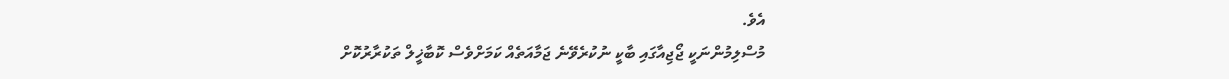އެވެ.
މުސްލިމުންނަކީ ޖޯޖިއާގައި ބާކީ ނުކުރެވޭނެ ޖަމާއަތެއް ކަމަށްވެސް ކޮބާޚީލް ތަކުރާރުކޮށް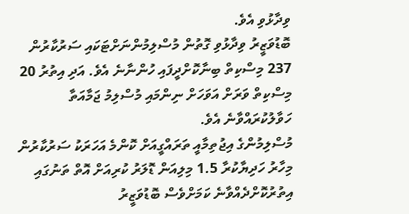ވިދާޅުވި އެވެ.
ބޮޑުވަޒީރު ވިދާޅުވި ގޮތުން މުސްލިމުންނަށްޓަކައި ސަރުކާރުން 237 މިސްކިތް ބިނާކޮށްދީފައި ހުންނާނެ އެވެ. އަދި އިތުރު 20 މިސްކިތް ވަރަށް އަވަހަށް ނިންމައި މުސްލިމު ޖަމާއަތާ ހަވާލުކުރައްވާނެ އެވެ.
މުސްލިމުންގެ އިޖުތިމާއީ ތަރައްގީއަށް ކޮންމެ އަހަރަކު ސަރުކާރުން މިހާރު ހަދިޔާކުރާ 1.5 މިލިއަން ޑޮލަރު ކުރިއަށް އޮތް ތަނުގައި އިތުރުކޮށްދެއްވާނެ ކަމަށްވެސް ބޮޑުވަޒީރު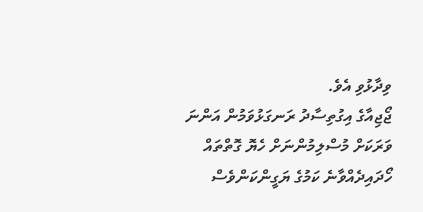ވިދާޅުވި އެވެ.
ޖޯޖިއާގެ އިގުތިސާދު ރަނގަޅުވަމުން އަންނަ ވަރަކަށް މުސްލިމުންނަށް ހެޔޮ ގޮތްތައް ހޯދައިދެއްވާނެ ކަމުގެ ޔަގީންކަންވެސް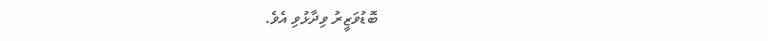ބޮޑުވަޒީރު ވިދާޅުވި އެވެ.